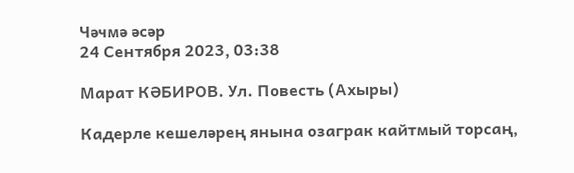Чәчмә әсәр
24 Сентября 2023, 03:38

Марат КӘБИРОВ. Ул. Повесть (Ахыры)

Кадерле кешеләрең янына озаграк кайтмый торсаң,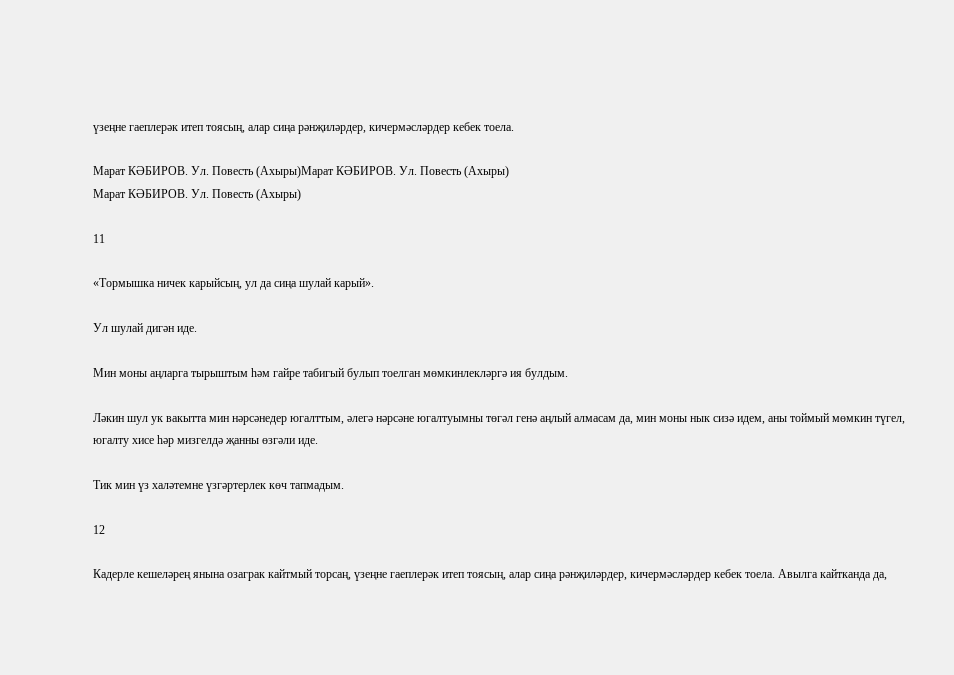үзеңне гаеплерәк итеп тоясың, алар сиңа рәнҗиләрдер, кичермәсләрдер кебек тоела.

Марат КӘБИРОВ. Ул. Повесть (Ахыры)Марат КӘБИРОВ. Ул. Повесть (Ахыры)
Марат КӘБИРОВ. Ул. Повесть (Ахыры)

11

«Тормышка ничек карыйсың, ул да сиңа шулай карый».

Ул шулай дигән иде.

Мин моны аңларга тырыштым һәм гайре табигый булып тоелган мөмкинлекләргә ия булдым.

Ләкин шул ук вакытта мин нәрсәнедер югалттым, әлегә нәрсәне югалтуымны төгәл генә аңлый алмасам да, мин моны нык сизә идем, аны тоймый мөмкин түгел, югалту хисе һәр мизгелдә җанны өзгәли иде.

Тик мин үз халәтемне үзгәртерлек көч тапмадым.

12

Кадерле кешеләрең янына озаграк кайтмый торсаң, үзеңне гаеплерәк итеп тоясың, алар сиңа рәнҗиләрдер, кичермәсләрдер кебек тоела. Авылга кайтканда да,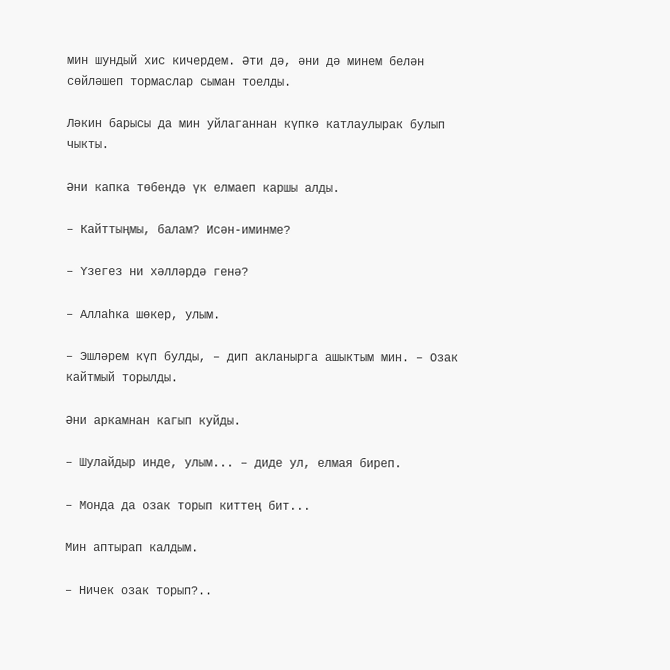мин шундый хис кичердем. Әти дә, әни дә минем белән сөйләшеп тормаслар сыман тоелды.

Ләкин барысы да мин уйлаганнан күпкә катлаулырак булып чыкты.

Әни капка төбендә үк елмаеп каршы алды.

– Кайттыңмы, балам? Исән-иминме?

– Үзегез ни хәлләрдә генә?

– Аллаһка шөкер, улым.

– Эшләрем күп булды, – дип акланырга ашыктым мин. – Озак кайтмый торылды.

Әни аркамнан кагып куйды.

– Шулайдыр инде, улым... – диде ул, елмая биреп.

– Монда да озак торып киттең бит...

Мин аптырап калдым.

– Ничек озак торып?..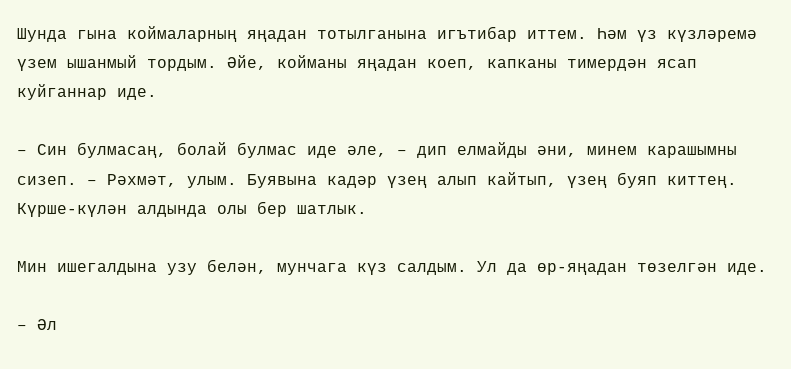Шунда гына коймаларның яңадан тотылганына игътибар иттем. Һәм үз күзләремә үзем ышанмый тордым. Әйе, койманы яңадан коеп, капканы тимердән ясап куйганнар иде.

– Син булмасаң, болай булмас иде әле, – дип елмайды әни, минем карашымны сизеп. – Рәхмәт, улым. Буявына кадәр үзең алып кайтып, үзең буяп киттең. Күрше-күлән алдында олы бер шатлык.

Мин ишегалдына узу белән, мунчага күз салдым. Ул да өр-яңадан төзелгән иде.

– Әл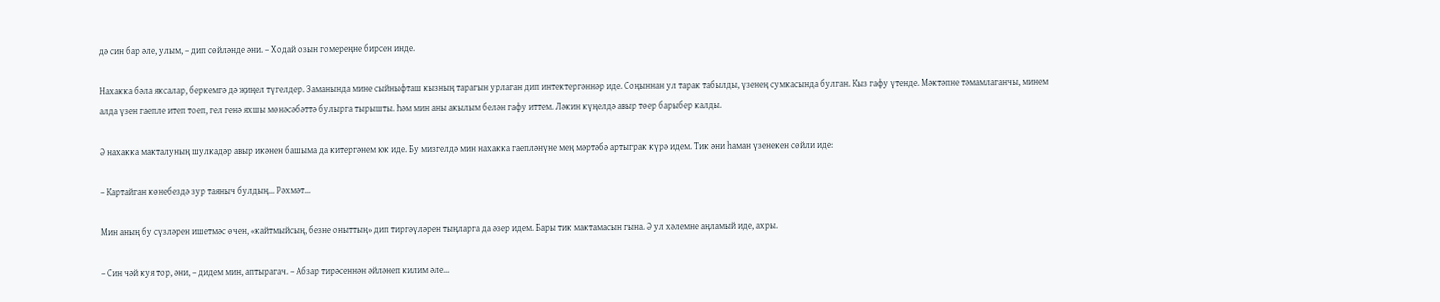дә син бар әле, улым, – дип сөйләнде әни. – Ходай озын гомереңне бирсен инде.

Нахакка бәла яксалар, беркемгә дә җиңел түгелдер. Заманында мине сыйныфташ кызның тарагын урлаган дип интектергәннәр иде. Соңыннан ул тарак табылды, үзенең сумкасында булган. Кыз гафу үтенде. Мәктәпне тәмамлаганчы, минем алда үзен гаепле итеп тоеп, гел генә яхшы мөнәсәбәттә булырга тырышты. Һәм мин аны акылым белән гафу иттем. Ләкин күңелдә авыр төер барыбер калды.

Ә нахакка макталуның шулкадәр авыр икәнен башыма да китергәнем юк иде. Бу мизгелдә мин нахакка гаепләнүне мең мәртәбә артыграк күрә идем. Тик әни һаман үзенекен сөйли иде:

– Картайган көнебездә зур таяныч булдың... Рәхмәт...

Мин аның бу сүзләрен ишетмәс өчен, «кайтмыйсың, безне оныттың» дип тиргәүләрен тыңларга да әзер идем. Бары тик мактамасын гына. Ә ул хәлемне аңламый иде, ахры.

– Син чәй куя тор, әни, – дидем мин, аптырагач. – Абзар тирәсеннән әйләнеп килим әле...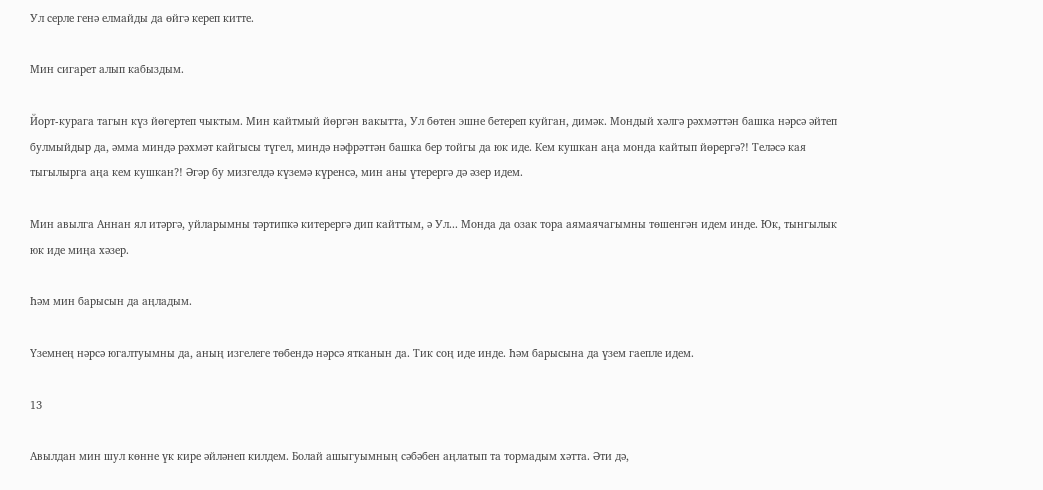Ул серле генә елмайды да өйгә кереп китте.

Мин сигарет алып кабыздым.

Йорт-курага тагын күз йөгертеп чыктым. Мин кайтмый йөргән вакытта, Ул бөтен эшне бетереп куйган, димәк. Мондый хәлгә рәхмәттән башка нәрсә әйтеп булмыйдыр да, әмма миндә рәхмәт кайгысы түгел, миндә нәфрәттән башка бер тойгы да юк иде. Кем кушкан аңа монда кайтып йөрергә?! Теләсә кая тыгылырга аңа кем кушкан?! Әгәр бу мизгелдә күземә күренсә, мин аны үтерергә дә әзер идем.

Мин авылга Аннан ял итәргә, уйларымны тәртипкә китерергә дип кайттым, ә Ул... Монда да озак тора аямаячагымны төшенгән идем инде. Юк, тынгылык юк иде миңа хәзер.

Һәм мин барысын да аңладым.

Үземнең нәрсә югалтуымны да, аның изгелеге төбендә нәрсә ятканын да. Тик соң иде инде. Һәм барысына да үзем гаепле идем.

13

Авылдан мин шул көнне үк кире әйләнеп килдем. Болай ашыгуымның сәбәбен аңлатып та тормадым хәтта. Әти дә,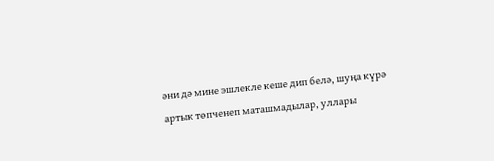әни дә мине эшлекле кеше дип белә, шуңа күрә артык төпченеп маташмадылар, уллары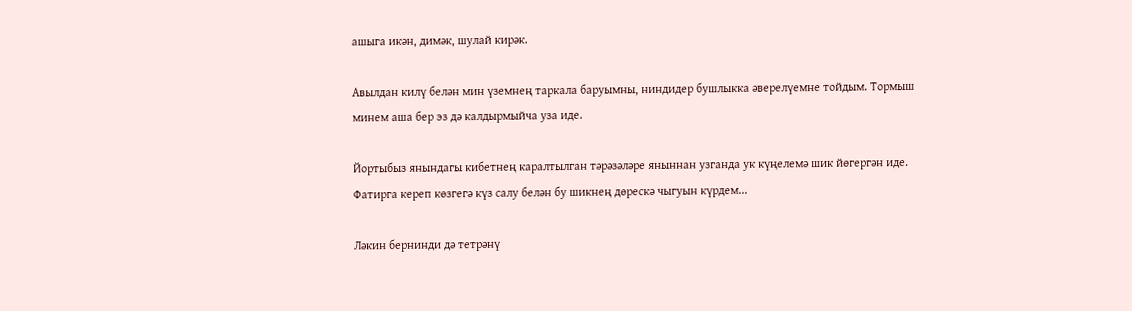ашыга икән, димәк, шулай кирәк.

Авылдан килү белән мин үземнең таркала баруымны, ниндидер бушлыкка әверелүемне тойдым. Тормыш минем аша бер эз дә калдырмыйча уза иде.

Йортыбыз янындагы кибетнең каралтылган тәрәзәләре яныннан узганда ук күңелемә шик йөгергән иде. Фатирга кереп көзгегә күз салу белән бу шикнең дөрескә чыгуын күрдем...

Ләкин бернинди дә тетрәнү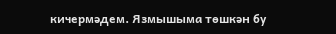кичермәдем. Язмышыма төшкән бу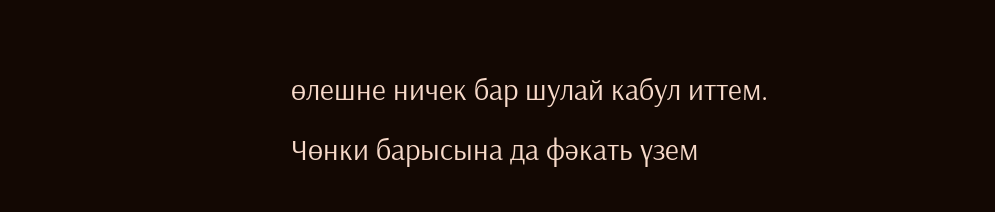өлешне ничек бар шулай кабул иттем. Чөнки барысына да фәкать үзем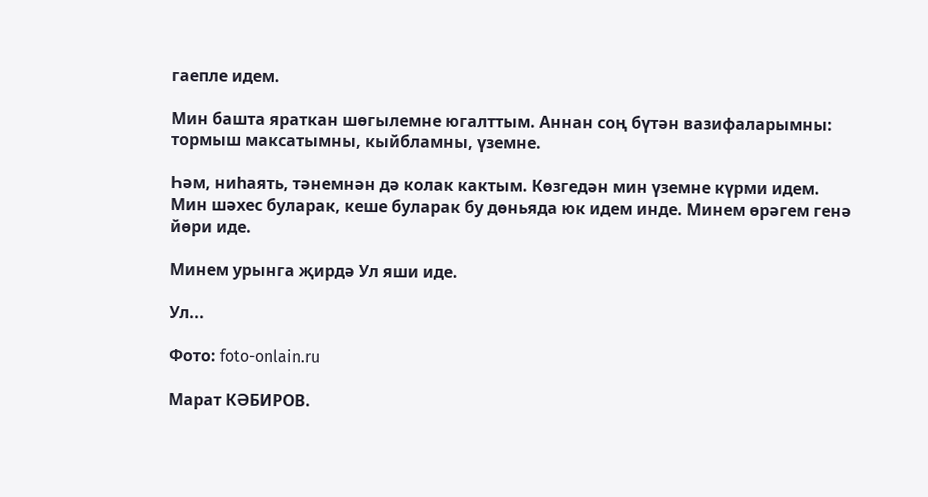гаепле идем.

Мин башта яраткан шөгылемне югалттым. Аннан соң бүтән вазифаларымны: тормыш максатымны, кыйбламны, үземне.

Һәм, ниһаять, тәнемнән дә колак кактым. Көзгедән мин үземне күрми идем. Мин шәхес буларак, кеше буларак бу дөньяда юк идем инде. Минем өрәгем генә йөри иде.

Минем урынга җирдә Ул яши иде.

Ул...

Фото: foto-onlain.ru

Марат КӘБИРОВ.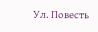Ул. Повесть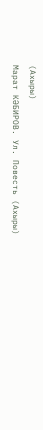(Ахыры)
Марат КӘБИРОВ. Ул. Повесть (Ахыры)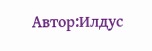Автор:Илдус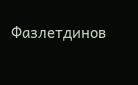Фазлетдинов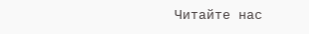Читайте нас